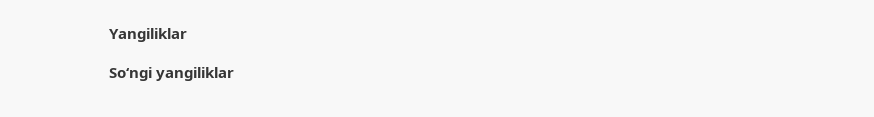Yangiliklar

So‘ngi yangiliklar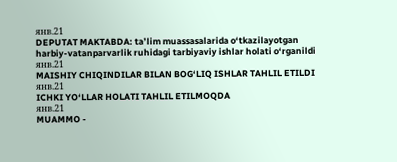янв.21
DEPUTAT MAKTABDA: ta’lim muassasalarida o‘tkazilayotgan harbiy-vatanparvarlik ruhidagi tarbiyaviy ishlar holati o‘rganildi
янв.21
MAISHIY CHIQINDILAR BILAN BOG‘LIQ ISHLAR TAHLIL ETILDI
янв.21
ICHKI YO‘LLAR HOLATI TAHLIL ETILMOQDA
янв.21
MUAMMO -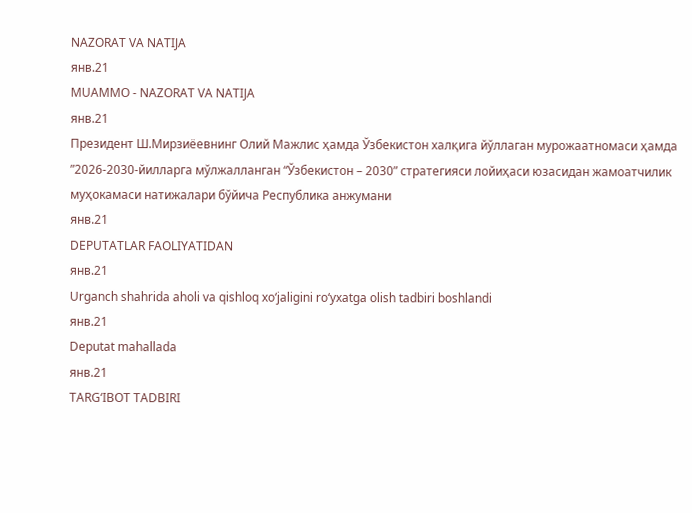NAZORAT VA NATIJA
янв.21
MUAMMO - NAZORAT VA NATIJA
янв.21
Президент Ш.Мирзиёевнинг Олий Мажлис ҳамда Ўзбекистон халқига йўллаган мурожаатномаси ҳамда ”2026-2030-йилларга мўлжалланган “Ўзбекистон – 2030” стратегияси лойиҳаси юзасидан жамоатчилик муҳокамаси натижалари бўйича Республика анжумани
янв.21
DEPUTATLAR FAOLIYATIDAN
янв.21
Urganch shahrida aholi va qishloq xo‘jaligini ro‘yxatga olish tadbiri boshlandi
янв.21
Deputat mahallada
янв.21
TARG‘IBOT TADBIRI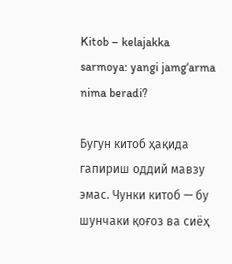Kitob – kelajakka sarmoya: yangi jamg‘arma nima beradi?

Бугун китоб ҳақида гапириш оддий мавзу эмас. Чунки китоб — бу шунчаки қоғоз ва сиёҳ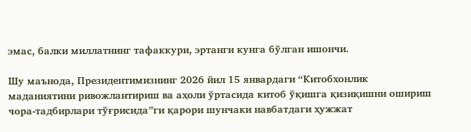эмас, балки миллатнинг тафаккури, эртанги кунга бўлган ишончи.

Шу маънода, Президентимизнинг 2026 йил 15 январдаги “Китобхонлик маданиятини ривожлантириш ва аҳоли ўртасида китоб ўқишга қизиқишни ошириш чора-тадбирлари тўғрисида”ги қарори шунчаки навбатдаги ҳужжат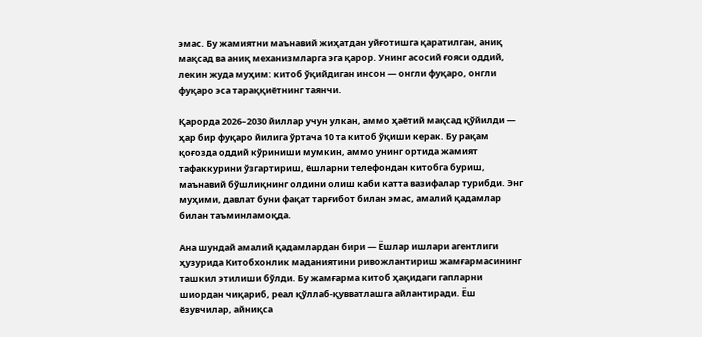эмас. Бу жамиятни маънавий жиҳатдан уйғотишга қаратилган, аниқ мақсад ва аниқ механизмларга эга қарор. Унинг асосий ғояси оддий, лекин жуда муҳим: китоб ўқийдиган инсон — онгли фуқаро, онгли фуқаро эса тараққиётнинг таянчи.

Қарорда 2026–2030 йиллар учун улкан, аммо ҳаётий мақсад қўйилди — ҳар бир фуқаро йилига ўртача 10 та китоб ўқиши керак. Бу рақам қоғозда оддий кўриниши мумкин, аммо унинг ортида жамият тафаккурини ўзгартириш, ёшларни телефондан китобга буриш, маънавий бўшлиқнинг олдини олиш каби катта вазифалар турибди. Энг муҳими, давлат буни фақат тарғибот билан эмас, амалий қадамлар билан таъминламоқда.

Ана шундай амалий қадамлардан бири — Ёшлар ишлари агентлиги ҳузурида Китобхонлик маданиятини ривожлантириш жамғармасининг ташкил этилиши бўлди. Бу жамғарма китоб ҳақидаги гапларни шиордан чиқариб, реал қўллаб-қувватлашга айлантиради. Ёш ёзувчилар, айниқса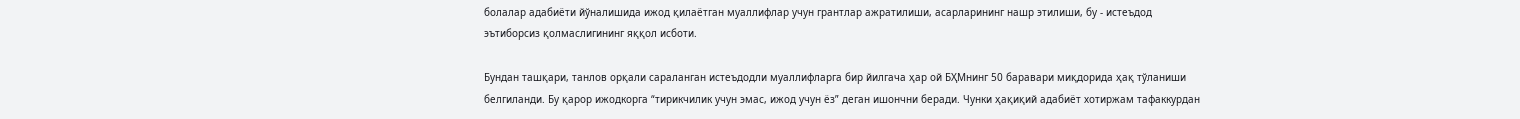болалар адабиёти йўналишида ижод қилаётган муаллифлар учун грантлар ажратилиши, асарларининг нашр этилиши, бу - истеъдод эътиборсиз қолмаслигининг яққол исботи.

Бундан ташқари, танлов орқали сараланган истеъдодли муаллифларга бир йилгача ҳар ой БҲМнинг 50 баравари миқдорида ҳақ тўланиши белгиланди. Бу қарор ижодкорга “тирикчилик учун эмас, ижод учун ёз” деган ишончни беради. Чунки ҳақиқий адабиёт хотиржам тафаккурдан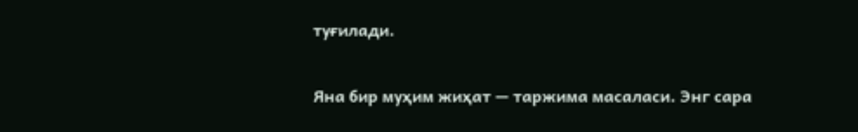туғилади.

Яна бир муҳим жиҳат — таржима масаласи. Энг сара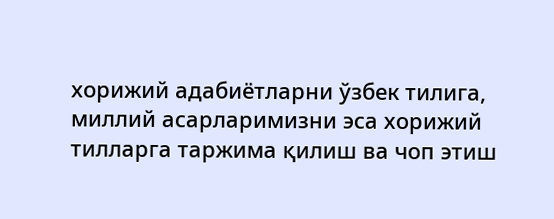хорижий адабиётларни ўзбек тилига, миллий асарларимизни эса хорижий тилларга таржима қилиш ва чоп этиш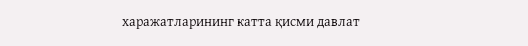харажатларининг катта қисми давлат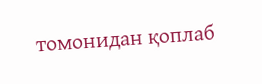томонидан қоплаб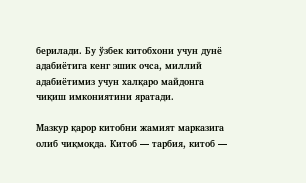берилади. Бу ўзбек китобхони учун дунё адабиётига кенг эшик очса, миллий адабиётимиз учун халқаро майдонга чиқиш имкониятини яратади.

Мазкур қарор китобни жамият марказига олиб чиқмоқда. Китоб — тарбия, китоб —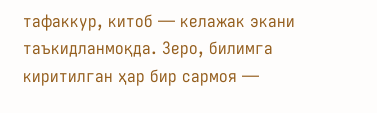тафаккур, китоб — келажак экани таъкидланмоқда. Зеро, билимга киритилган ҳар бир сармоя —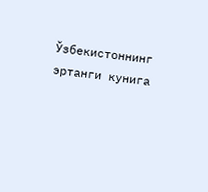Ўзбекистоннинг эртанги кунига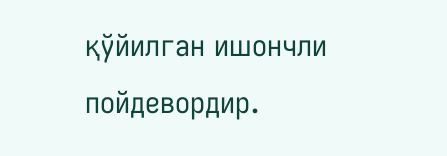қўйилган ишончли пойдевордир.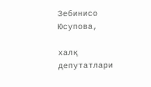Зебинисо Юсупова,

халқ депутатлари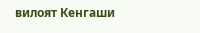вилоят Кенгаши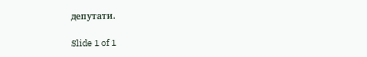депутати.

Slide 1 of 1